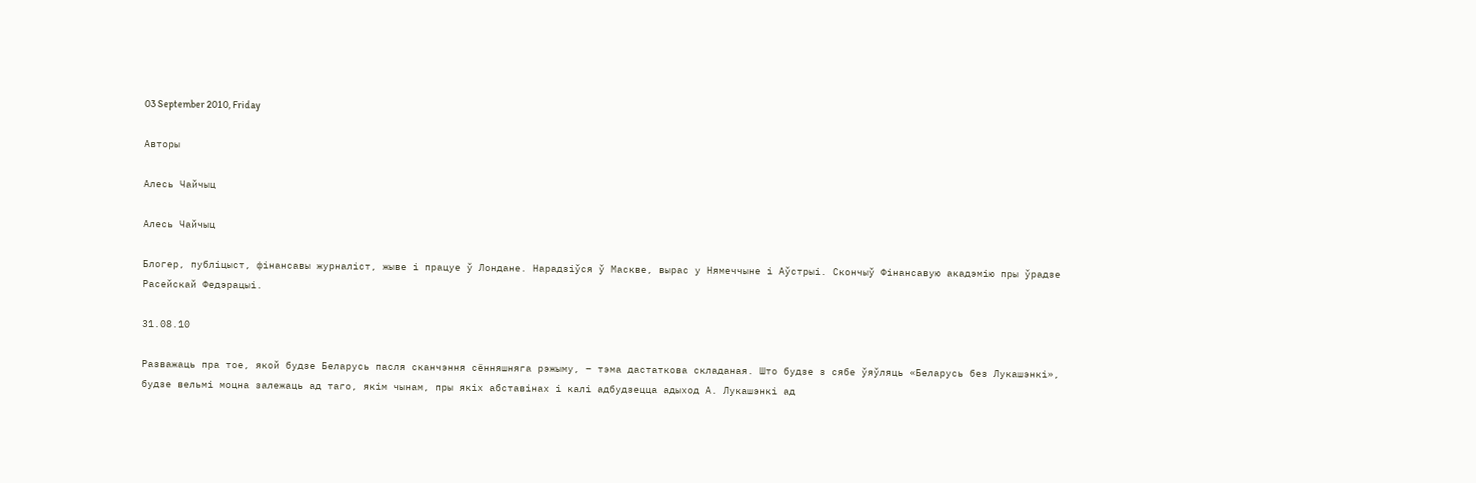03 September 2010, Friday

Авторы

Алесь Чайчыц

Алесь Чайчыц

Блогер, публіцыст, фінансавы журналіст, жыве і працуе ў Лондане. Нарадзіўся ў Маскве, вырас у Нямеччыне і Аўстрыі. Скончыў Фінансавую акадэмію пры ўрадзе Расейскай Федэрацыі.

31.08.10

Разважаць пра тое, якой будзе Беларусь пасля сканчэння сённяшняга рэжыму, – тэма дастаткова складаная. Што будзе з сябе ўяўляць «Беларусь без Лукашэнкі», будзе вельмі моцна залежаць ад таго, якім чынам, пры якіх абставінах і калі адбудзецца адыход А. Лукашэнкі ад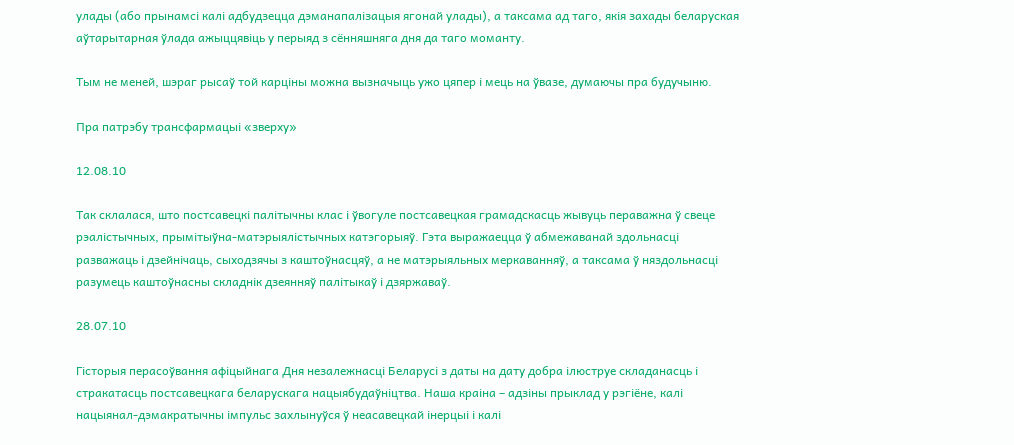улады (або прынамсі калі адбудзецца дэманапалізацыя ягонай улады), а таксама ад таго, якія захады беларуская аўтарытарная ўлада ажыццявіць у перыяд з сённяшняга дня да таго моманту.

Тым не меней, шэраг рысаў той карціны можна вызначыць ужо цяпер і мець на ўвазе, думаючы пра будучыню.

Пра патрэбу трансфармацыі «зверху»

12.08.10

Так склалася, што постсавецкі палітычны клас і ўвогуле постсавецкая грамадскасць жывуць пераважна ў свеце рэалістычных, прымітыўна-матэрыялістычных катэгорыяў. Гэта выражаецца ў абмежаванай здольнасці разважаць і дзейнічаць, сыходзячы з каштоўнасцяў, а не матэрыяльных меркаванняў, а таксама ў няздольнасці разумець каштоўнасны складнік дзеянняў палітыкаў і дзяржаваў.

28.07.10

Гісторыя перасоўвання афіцыйнага Дня незалежнасці Беларусі з даты на дату добра ілюструе складанасць і стракатасць постсавецкага беларускага нацыябудаўніцтва. Наша краіна – адзіны прыклад у рэгіёне, калі нацыянал-дэмакратычны імпульс захлынуўся ў неасавецкай інерцыі і калі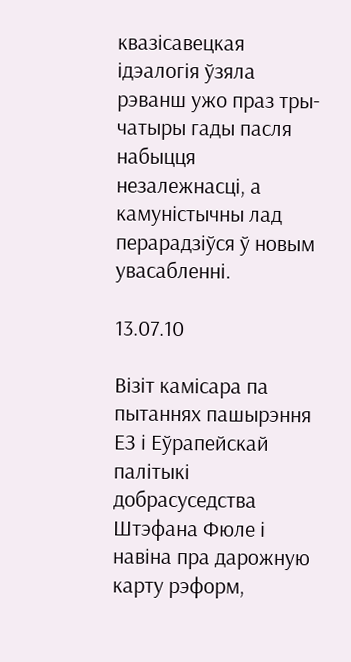квазісавецкая ідэалогія ўзяла рэванш ужо праз тры-чатыры гады пасля набыцця незалежнасці, а камуністычны лад перарадзіўся ў новым увасабленні.

13.07.10

Візіт камісара па пытаннях пашырэння ЕЗ і Еўрапейскай палітыкі добрасуседства Штэфана Фюле і навіна пра дарожную карту рэформ,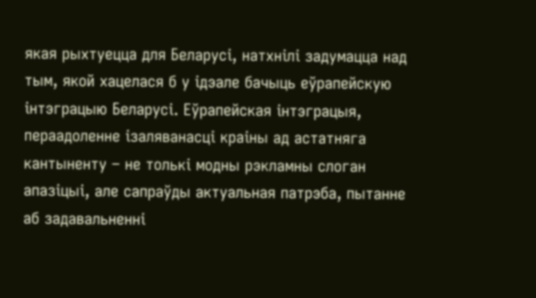якая рыхтуецца для Беларусі, натхнілі задумацца над тым, якой хацелася б у ідэале бачыць еўрапейскую інтэграцыю Беларусі. Еўрапейская інтэграцыя, пераадоленне ізаляванасці краіны ад астатняга кантыненту – не толькі модны рэкламны слоган апазіцыі, але сапраўды актуальная патрэба, пытанне аб задавальненні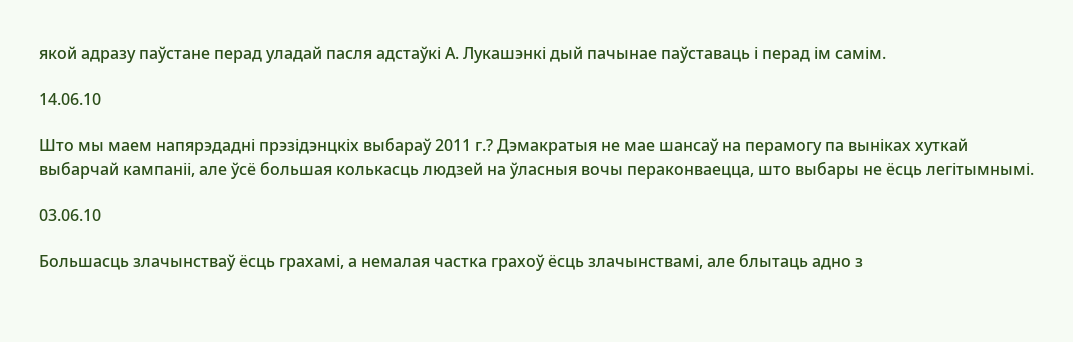якой адразу паўстане перад уладай пасля адстаўкі А. Лукашэнкі дый пачынае паўставаць і перад ім самім.

14.06.10

Што мы маем напярэдадні прэзідэнцкіх выбараў 2011 г.? Дэмакратыя не мае шансаў на перамогу па выніках хуткай выбарчай кампаніі, але ўсё большая колькасць людзей на ўласныя вочы пераконваецца, што выбары не ёсць легітымнымі.

03.06.10

Большасць злачынстваў ёсць грахамі, а немалая частка грахоў ёсць злачынствамі, але блытаць адно з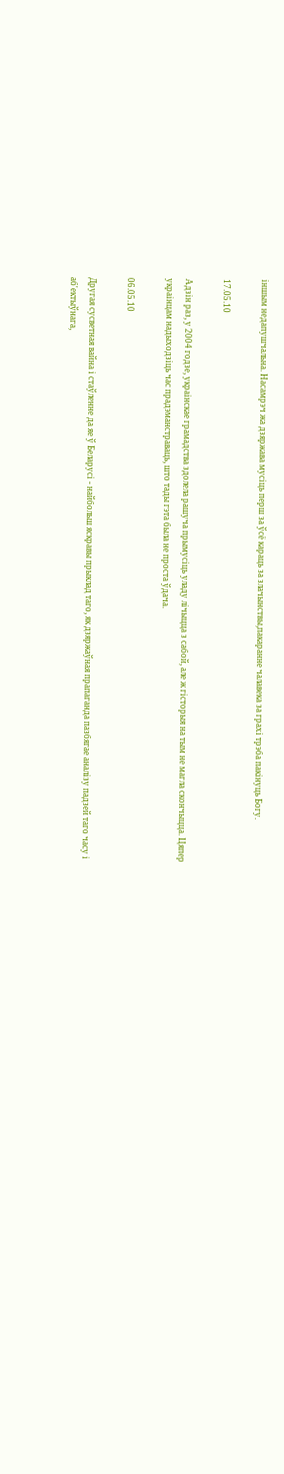іншым недапушчальна. Насамрэч жа дзяржава мусіць перш за ўсё караць за злачынствы,пакаранне чалавека за грахі трэба пакінуць Богу.

17.05.10

Адзін раз, у 2004 годзе, украінскае грамадства здолела рашуча прымусіць уладу лічыцца з сабой, але ж гісторыя на тым не магла скончыцца. Цяпер украінцам надыходзіць час прадэманстраваць, што тады гэта была не проста ўдача.

06.05.10

Другая сусветная вайна і стаўленне да яе ў Беларусі - найбольш яскравы прыклад таго, як дзяржаўная прапаганда пазбягае аналізу падзей таго часу і аб'ектыўнага,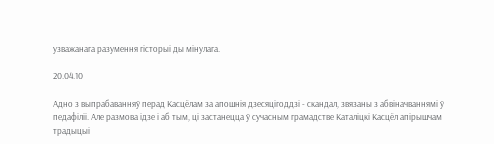узважанага разумення гісторыі ды мінулага.

20.04.10

Адно з выпрабаванняў перад Касцёлам за апошнія дзесяцігоддзі - скандал, звязаны з абвіначваннямі ў педафіліі. Але размова ідзе і аб тым, ці застанецца ў сучасным грамадстве Каталіцкі Касцёл апірышчам традыцыі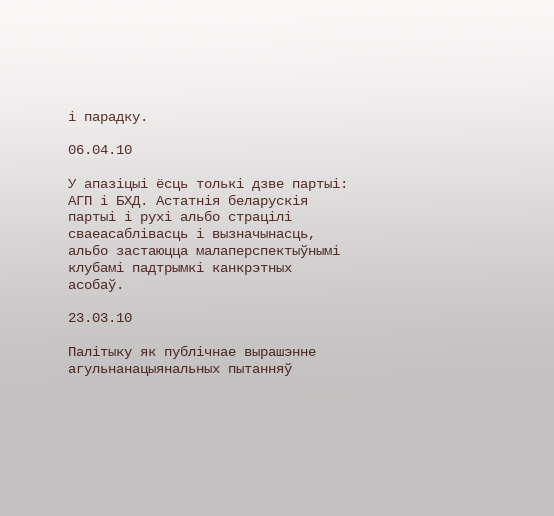і парадку.

06.04.10

У апазіцыі ёсць толькі дзве партыі: АГП і БХД. Астатнія беларускія партыі і рухі альбо страцілі сваеасаблівасць і вызначынасць, альбо застаюцца малаперспектыўнымі клубамі падтрымкі канкрэтных асобаў.

23.03.10

Палітыку як публічнае вырашэнне агульнанацыянальных пытанняў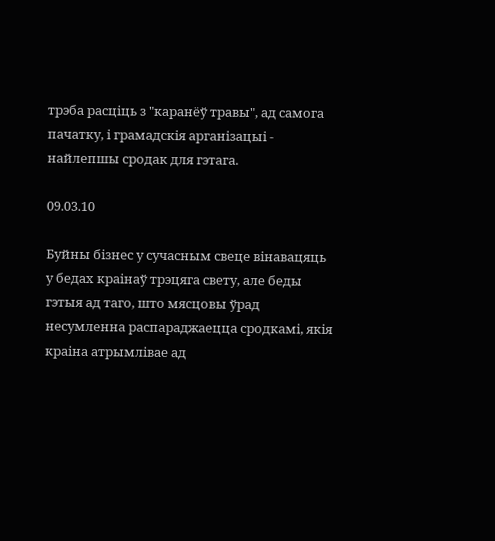трэба расціць з "каранёў травы", ад самога пачатку, і грамадскія арганізацыі - найлепшы сродак для гэтага.

09.03.10

Буйны бізнес у сучасным свеце вінавацяць у бедах краінаў трэцяга свету, але беды гэтыя ад таго, што мясцовы ўрад несумленна распараджаецца сродкамі, якія краіна атрымлівае ад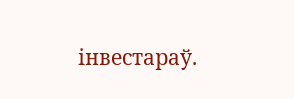інвестараў.